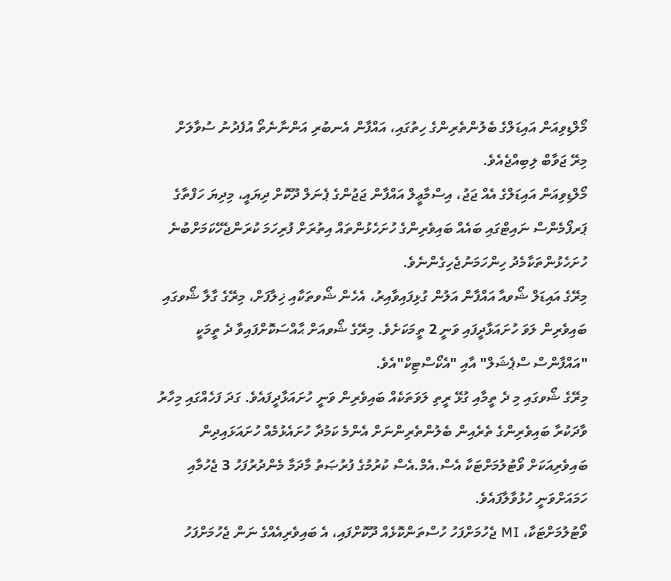މޯލްޑިވިއަން އައިޑަލްގެ ބެލުންތެރިންގެ ހިތުގައި، އައްފާން އެނބުރި އަންނާނެތޯ އުފެދުނު ސުވާލަށް މިރޭ ޖަވާބް ލިބިއްޖެއެވެ.
މޯލްޑިވިއަން އައިޑަލްގެ އެއް ޖަޖު، އިސްމާޢީލް އައްފާން ޖަޖުންގެ ޕެނަލް ދޫކޮށް ދިޔައީ، މިދިޔަ ހަފްތާގެ ޕަރފޯމެންސް ނައިޓްގައި ބައެއް ބައިވެރިންގެ ހުށަހެޅުންތައް އިތުރަށް ފުރިހަމަ ކުރަންޖެހޭކަމަށްބުނެ ހުށަހެޅުންތަކާމެދު ހިންހަމަނުޖެހިގެންނެވެ.
މިރޭގެ އައިޑަލް ޝޯވއާ އައްފާން އަލުން ގުޅިފައިވާއިރު، އެހެން ޝޯވތަކާއި ޚިލާފަށް، މިރޭގެ ގާލާ ޝޯވގައި ބައިވެރިން ލަވަ ހުށައަޅާދީފައި ވަނީ 2 ތީމަކަށެވެ. މިރޭގެ ޝޯވއަށް ޙާއްސަކޮށްފައިވާ ދެ ތީމަކީ "އައްފާންސް ސްޕެޝަލް" އާއި "އެކޯސްޓިކް"އެވެ.
މިރޭގެ ޝޯވގައި މި ދެ ތީމާއި ގުޅޭ ރީތި ލަވަތަކެއް ބައިވެރިން ވަނީ ހުށައަޅާދީފައެވެ. ގަދަ ފަހެއްގައި މިހާރު ވާދަކުރާ ބައިވެރިންގެ ތެރެއިން ބެލުންތެރިންނަށް އެންމެ ކަމުދާ ހުށައެޅުމެއް ހުށައަޅައިދިން ބައިވެރިއަކަށް ވޯޓުލުމަށްޓަކާ އެސް.އެމް.އެސް ކުރުމުގެ ފުރުޞަތު މާދަމާ މެންދުރުފަހު 3 ޖެހުމާއި ހަމައަށްވަނީ ހުޅުވާލާފައެވެ.
ވޯޓުލުމަށްޓަކާ، MI ޖެހުމަށްފަހު ހުސްތަންކޮޅެއް ދޫކޮށްފައި، އެ ބައިވެރިއެއްގެ ނަން ޖެހުމަށްފަހު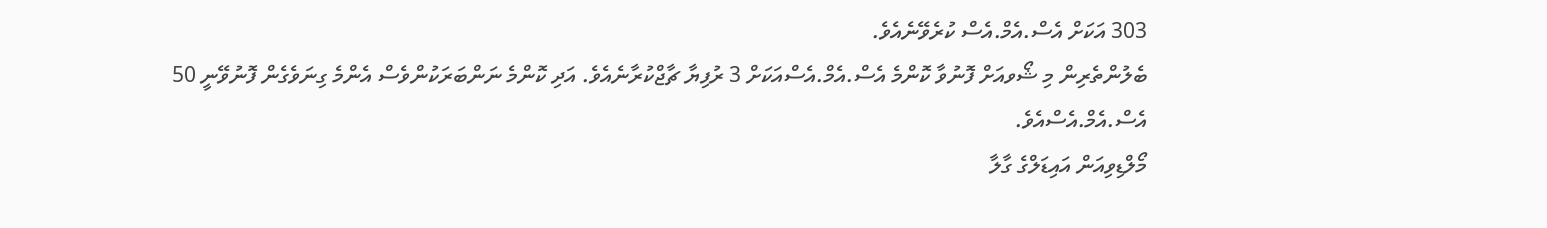303 އަކަށް އެސް.އެމް.އެސް ކުރެވޭނެއެވެ.
ބެލުންތެރިން މި ޝޯވއަށް ފޮނުވާ ކޮންމެ އެސް.އެމް.އެސްއަކަށް 3 ރުފިޔާ ޗާޖްކުރާނެއެވެ. އަދި ކޮންމެ ނަންބަރަކުންވެސް އެންމެ ގިނަވެގެން ފޮނުވޭނީ 50 އެސް.އެމް.އެސްއެވެ.
މޯލްޑިވިއަން އައިޑަލްގެ ގާލާ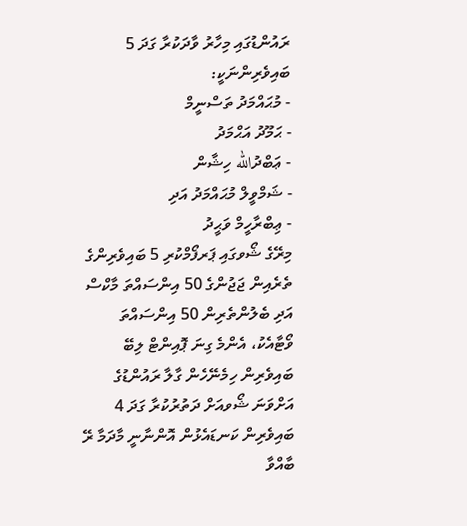ރައުންޑުގައި މިހާރު ވާދަކުރާ ގަދަ 5 ބައިވެރިންނަކީ:
- މުޙައްމަދު ތަސްނީމް
- ޙަމޫދު އަޙްމަދު
- ޢަބްދުالله ހިޝާން
- ޝަމްވީލް މުޙައްމަދު އަދި
- ޢިބްރާހީމް ވަޙީދު
މިރޭގެ ޝޯވގައި ޕަރފޯމްކުރި 5 ބައިވެރިންގެ ތެރެއިން ޖަޖުންގެ 50 އިންސައްތަ މާކްސް އަދި ބެލުންތެރިން 50 އިންސައްތަ ވޯޓާއެކު، އެންމެ ގިނަ ޕޮއިންޓް ލިބޭ ބައިވެރިން ހިމެނޭހެން ގާލާ ރައުންޑުގެ އަށްވަނަ ޝޯވއަށް ދަތުރުކުރާ ގަދަ 4 ބައިވެރިން ކަނޑައެޅުން އޮންނާނީ މާދަމާ ރޭ ބާއްވާ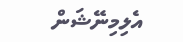އެލިމިނޭޝަން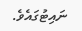ނައިޓުގައެވެ.